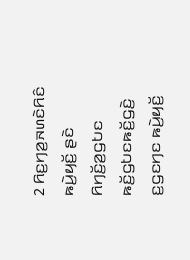2 ꤖꤢ꤬ꤚꤤ꤬ꤏꤛꤢꤧꤖꤢꤨ ꤒꤣꤧ꤬ꤟꤢꤩ꤬ ꤔꤢꤧ ꤖꤚꤢꤩ꤬ꤤ꤬ꤞꤝꤢ ꤒꤢꤩ꤬ꤞꤝꤢꤒꤢꤩ꤬ꤞꤢꤧ꤬ ꤢ꤬ꤞꤢꤚꤢ ꤒꤣꤧ꤬ꤟꤢꤩ꤬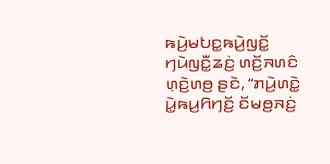ꤒꤣꤧ꤬ꤗꤝꤢ꤭ꤒꤣꤧ꤬ꤜꤢꤩ꤭ ꤚꤣꤧꤜꤢꤪ꤭ꤘꤢꤦ꤬ ꤛꤢꤩ꤬ꤏꤛꤢꤨ ꤛ꤫ꤢꤧ꤬ꤛꤥ꤬ ꤔꤢꤧ, “ꤊꤣꤧ꤬ꤛꤢꤧ꤭ ꤣꤧ꤭ꤒꤣ꤬ꤖꤚꤢꤩ꤬ ꤢꤩꤗꤥ꤬ꤏꤢꤦ꤬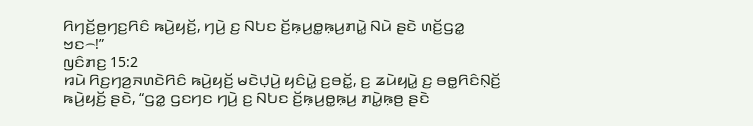ꤖꤚꤢꤩ꤬ꤥ꤬ꤚꤢ꤬ꤖꤢꤨ ꤒꤣꤧ꤬ꤟꤢꤩ꤬, ꤚꤣꤧ꤬ ꤢ꤬ ꤡꤝꤢ ꤢꤩ꤬ꤒ꤫ꤣ꤬ꤥ꤭ꤒ꤫ꤣ꤬ꤊꤣꤧ꤭ ꤡꤣꤧ ꤔꤢꤧ ꤛꤢꤩ꤬ꤞꤤ꤭ ꤠꤢ꤮!”
ꤜꤢꤨꤊꤢ꤬ 15:2
ꤙꤣꤧ ꤖꤢ꤬ꤚꤤ꤬ꤏꤛꤢꤧꤖꤢꤨ ꤒꤣꤧ꤬ꤟꤢꤩ꤬ ꤗꤢꤧꤓ꤫ꤣꤧ꤬ ꤟꤢꤨꤣꤧ꤭ ꤢ꤬ꤋꤢꤩ꤭, ꤢ꤬ ꤘꤣꤧꤟꤣꤧ꤭ ꤢ꤬ ꤋꤥ꤭ꤖꤢꤨꤡ꤫ꤢꤩ꤬ ꤒꤣꤧ꤬ꤟꤢꤩ꤬ ꤔꤢꤧ, “ꤞꤤ꤭ ꤞꤢꤚꤢ ꤚꤣꤧ꤬ ꤢ꤬ ꤡꤝꤢ ꤢꤩ꤬ꤒ꤫ꤣ꤬ꤥ꤭ꤒ꤫ꤣ꤬ ꤊꤣꤧ꤭ꤒ꤫ꤥ꤬ ꤔꤢꤧ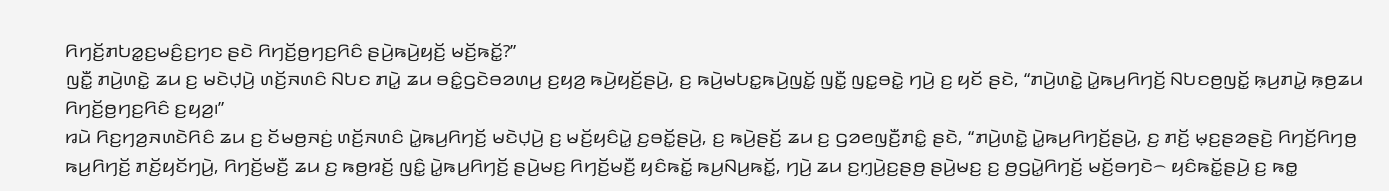ꤖꤚꤢꤩ꤬ꤊꤝꤤ꤭ꤢ꤬ꤗꤢꤨ꤬ꤢ꤬ꤚꤢ ꤔꤢꤧ ꤖꤚꤢꤩ꤬ꤥ꤬ꤚꤢ꤬ꤖꤢꤨ ꤔꤣꤧ꤬ꤒꤣꤧ꤬ꤟꤢꤩ꤬ ꤗꤢꤩ꤬ꤒꤢꤩ꤭?”
ꤜꤢꤪ꤭ ꤊꤣꤧ꤬ꤛꤢꤧ꤭ ꤘꤣ ꤢ꤬ ꤗꤢꤧꤓ꤫ꤣꤧ꤬ ꤛꤢꤩ꤬ꤏꤛꤢꤨ ꤡꤝꤢ ꤊꤣꤧ꤭ ꤘꤣ ꤋꤢꤨ꤭ꤞꤢꤧꤋꤤꤛꤣ꤬ ꤢ꤬ꤟꤤ꤬ ꤒꤣꤧ꤬ꤟꤢꤩ꤬ꤔꤣꤧ꤬, ꤢ꤬ ꤒꤣꤧ꤬ꤗꤝꤢ꤭ꤒꤣꤧ꤬ꤜꤢꤩ꤭ ꤜꤢꤪ꤭ ꤜꤢ꤭ꤋꤢꤧ꤭ ꤚꤣꤧ꤬ ꤢ꤬ ꤟꤢꤩ ꤔꤢꤧ, “ꤊꤣꤧ꤬ꤛꤢꤧ꤭ ꤣꤧ꤭ꤒꤣ꤬ꤖꤚꤢꤩ꤬ ꤡꤝꤢꤥ꤬ꤜꤢꤩ꤭ ꤒ꤫ꤣ꤬ꤊꤣꤧ꤭ ꤒ꤫ꤥ꤬ꤘꤣ ꤖꤚꤢꤩ꤬ꤥ꤬ꤚꤢ꤬ꤖꤢꤨ ꤢ꤬ꤟꤤ꤬꤯”
ꤙꤣꤧ ꤖꤢ꤬ꤚꤤ꤬ꤏꤛꤢꤧꤖꤢꤨ ꤘꤣ ꤢ꤬ ꤢꤩꤗꤥ꤬ꤏꤢꤦ꤬ ꤛꤢꤩ꤬ꤏꤛꤢꤨ ꤣꤧ꤭ꤒꤣ꤬ꤖꤚꤢꤩ꤬ ꤗꤢꤧꤓ꤫ꤣꤧ꤬ ꤢ꤬ ꤗꤢꤩ꤬ꤟꤢꤨꤣꤧ꤭ ꤢ꤬ꤋꤢꤩ꤭ꤔꤣꤧ꤬, ꤢ꤬ ꤒꤣꤧ꤬ꤔꤢꤩ꤬ ꤘꤣ ꤢ꤬ ꤞꤤꤕꤜꤢꤪ꤬ꤊꤢꤨ꤭ ꤔꤢꤧ, “ꤊꤣꤧ꤬ꤛꤢꤧ꤭ ꤣꤧ꤭ꤒꤣ꤬ꤖꤚꤢꤩ꤬ꤔꤣꤧ꤬, ꤢ꤬ ꤊꤢꤩ꤬ ꤗ꤫ꤢ꤬ꤔꤤꤔꤢꤧ꤬ ꤖꤚꤢꤩ꤬ꤖꤚꤥ꤬ ꤒꤣ꤬ꤖꤚꤢꤩ꤬ ꤊꤢꤩ꤬ꤟꤢꤩꤚꤣꤧ꤬, ꤖꤚꤢꤩ꤬ꤗꤢꤪ꤬ ꤘꤣ ꤢ꤬ ꤒꤥ꤬ꤙꤢꤩ꤬ ꤜꤢꤨ꤭ ꤣꤧ꤭ꤒꤣ꤬ꤖꤚꤢꤩ꤬ ꤔꤣꤧ꤬ꤗꤢ꤬ ꤖꤚꤢꤩ꤬ꤗꤢꤪ꤬ ꤟꤢꤨꤒꤢꤩ꤭ ꤒꤣ꤬ꤡꤣ꤬ꤒꤢꤩ꤭, ꤚꤣꤧ꤬ ꤘꤣ ꤢ꤬ꤚ꤫ꤣꤧ꤬ꤢ꤬ꤔꤥ꤬ ꤔꤣꤧ꤬ꤗꤢ꤬ ꤢ꤬ ꤥ꤬ꤞꤣꤧ꤭ꤖꤚꤢꤩ꤬ ꤗꤢꤩ꤬ꤋꤚꤢꤧ꤮ ꤟꤢꤨꤒꤢꤩ꤭ꤔꤣꤧ꤬ ꤢ꤬ ꤒꤥ꤭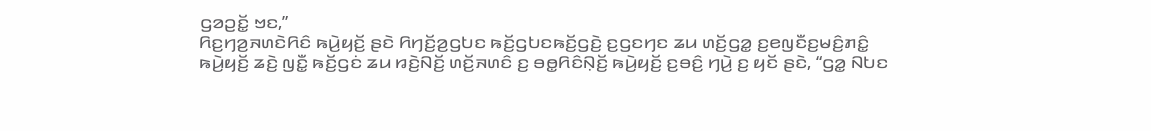ꤞꤤꤑꤢꤩ꤭ ꤠꤢ,”
ꤖꤢ꤬ꤚꤤ꤬ꤏꤛꤢꤧꤖꤢꤨ ꤒꤣꤧ꤬ꤟꤢꤩ꤬ ꤔꤢꤧ ꤖꤚꤢꤩ꤬ꤤ꤬ꤞꤝꤢ ꤒꤢꤩ꤬ꤞꤝꤢꤒꤢꤩ꤬ꤞꤢꤧ꤬ ꤢ꤬ꤞꤢꤚꤢ ꤘꤣ ꤛꤢꤩ꤬ꤞꤤ꤭ ꤢ꤬ꤕꤜꤢꤪꤢ꤬ꤗꤢꤨ꤬ꤊꤢꤨ꤭ ꤒꤣꤧ꤬ꤟꤢꤩ꤬ ꤘꤢꤧ꤬ ꤜꤢꤪ꤭ ꤒꤢꤩ꤬ꤞꤢꤦ ꤘꤣ ꤙꤢꤧ꤬ꤡꤢꤩ꤬ ꤛꤢꤩ꤬ꤏꤛꤢꤨ ꤢ꤬ ꤋꤥ꤭ꤖꤢꤨꤡ꤫ꤢꤩ꤬ ꤒꤣꤧ꤬ꤟꤢꤩ꤬ ꤢ꤬ꤋꤢꤨ꤬ ꤚꤣꤧ꤬ ꤢ꤬ ꤟꤢꤩ ꤔꤢꤧ, “ꤞꤤ꤭ ꤡꤝꤢ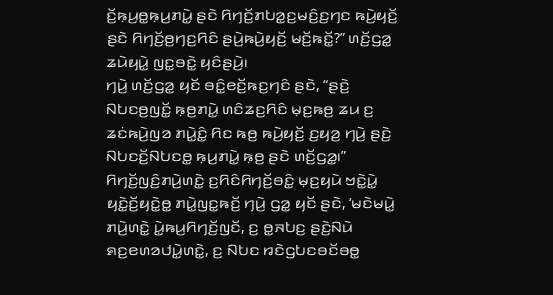ꤢꤩ꤬ꤒ꤫ꤣ꤬ꤥ꤭ꤒ꤫ꤣ꤬ꤊꤣꤧ꤭ ꤔꤢꤧ ꤖꤚꤢꤩ꤬ꤊꤝꤤ꤭ꤢ꤬ꤗꤢꤨ꤬ꤢ꤬ꤚꤢ ꤒꤣꤧ꤬ꤟꤢꤩ꤬ ꤔꤢꤧ ꤖꤚꤢꤩ꤬ꤥ꤬ꤚꤢ꤬ꤖꤢꤨ ꤔꤣꤧ꤬ꤒꤣꤧ꤬ꤟꤢꤩ꤬ ꤗꤢꤩ꤬ꤒꤢꤩ꤭?” ꤛꤢꤩ꤬ꤞꤤ꤭ ꤘꤣꤧꤟꤣꤧ꤭ ꤜꤢ꤭ꤋꤢꤧ꤭ ꤟꤢꤨꤔꤣꤧ꤬꤯
ꤚꤣꤧ꤬ ꤛꤢꤩ꤬ꤞꤤ꤭ ꤟꤢꤩ ꤋꤢꤨ꤭ꤕꤢꤩ꤬ꤒꤢ꤬ꤚꤢꤨ ꤔꤢꤧ, “ꤔꤢꤧ꤬ ꤡꤝꤢꤥ꤬ꤜꤢꤩ꤭ ꤒ꤫ꤥ꤬ꤊꤣꤧ꤭ ꤛꤢꤨꤘꤢ꤬ꤖꤢꤨ ꤗ꤫ꤢ꤬ꤒꤥ꤬ ꤘꤣ ꤢ꤬ ꤘꤢꤦꤒꤣꤧ꤬ꤜꤤ ꤊꤣꤧ꤭ꤢꤨ꤭ ꤖꤢ ꤒꤥ꤬ ꤒꤣꤧ꤬ꤟꤢꤩ꤬ ꤢ꤬ꤟꤤ꤬ ꤚꤣꤧ꤬ ꤔꤢꤧ꤬ ꤡꤝꤢꤢꤩ꤬ꤡꤝꤢꤥ꤭ ꤒ꤫ꤣ꤬ꤊꤣꤧ꤭ ꤒ꤫ꤥ꤬ ꤔꤢꤧ ꤛꤢꤩ꤬ꤞꤤ꤭꤯”
ꤖꤚꤢꤩ꤬ꤜꤢꤨ꤬ꤊꤣꤧ꤬ꤛꤢꤧ꤭ ꤢ꤬ꤖꤢꤨꤖꤚꤢꤩ꤬ꤋꤢꤨ꤭ ꤗ꤫ꤢ꤬ꤟꤣꤧ ꤠꤢꤧ꤭ꤣꤧ꤭ ꤟꤢꤧ꤭ꤢꤩ꤬ꤟꤢꤧ꤭ꤥ꤭ ꤊꤣꤧ꤭ꤜꤢ꤭ꤒꤢꤩ꤬ ꤚꤣꤧ꤬ ꤞꤤ꤭ ꤟꤢꤩ ꤔꤢꤧ, ‘ꤗꤢꤧꤗꤣꤧ꤭ ꤊꤣꤧ꤬ꤛꤢꤧ꤭ ꤣꤧ꤭ꤒꤣ꤬ꤖꤚꤢꤩ꤬ꤜꤢꤩ, ꤢ꤬ ꤥ꤭ꤏꤝꤢ꤬ ꤔꤢꤧ꤬ꤡꤣꤧ ꤎꤢ꤬ꤕꤛꤤꤓꤣꤧ꤭ꤛꤢꤧ꤭, ꤢ꤬ ꤡꤝꤢ ꤙꤢꤧꤞꤝꤢꤋꤢꤩꤋꤥ꤭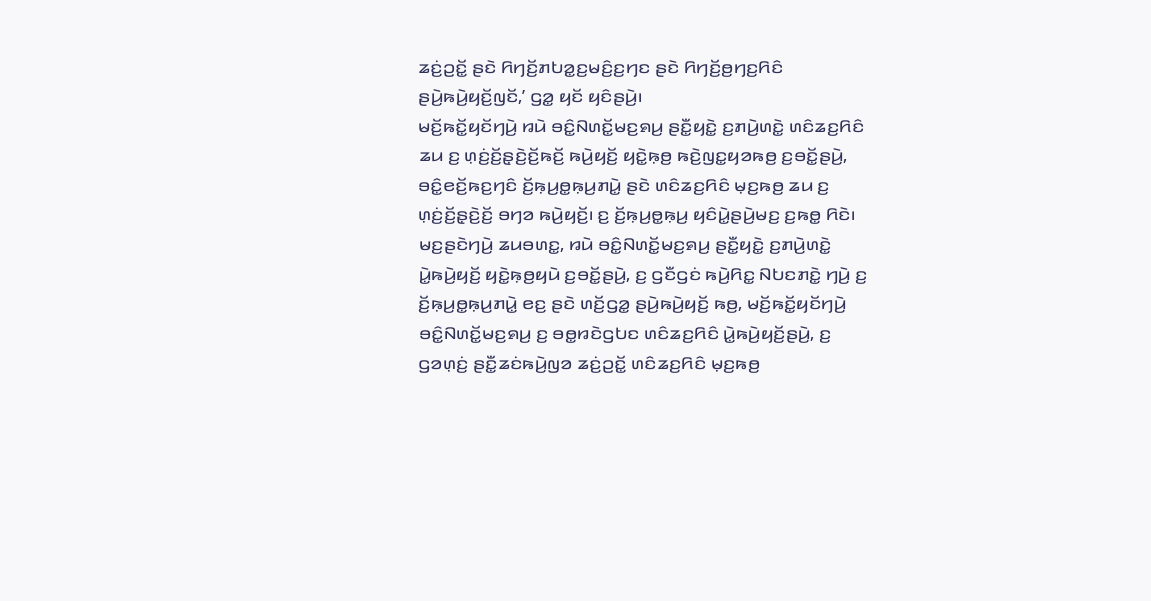ꤘꤢꤦ꤬ꤑꤢꤩ꤭ ꤔꤢꤧ ꤖꤚꤢꤩ꤬ꤊꤝꤤ꤭ꤢ꤬ꤗꤢꤨ꤬ꤢ꤬ꤚꤢ ꤔꤢꤧ ꤖꤚꤢꤩ꤬ꤥ꤬ꤚꤢ꤬ꤖꤢꤨ ꤔꤣꤧ꤬ꤒꤣꤧ꤬ꤟꤢꤩ꤬ꤜꤢꤩ,’ ꤞꤤ꤭ ꤟꤢꤩ ꤟꤢꤨꤔꤣꤧ꤬꤯
ꤗꤢꤩ꤬ꤒꤢꤩ꤭ꤟꤢꤩꤚꤣꤧ꤬ ꤙꤣꤧ ꤋꤢꤨ꤭ꤡꤛꤢꤩ꤭ꤗꤢ꤬ꤎꤣ꤬ ꤔꤢꤪ꤭ꤟꤢꤧ꤭ ꤢ꤬ꤊꤣꤧ꤬ꤛꤢꤧ꤭ ꤛꤢꤨꤘꤢ꤬ꤖꤢꤨ ꤘꤣ ꤢ꤬ ꤛ꤫ꤢꤦ꤬ꤢꤩ꤬ꤔ꤫ꤢꤧ꤬ꤢꤩ꤬ꤒꤢꤩ꤬ ꤒꤣꤧ꤬ꤟꤢꤩ꤬ ꤟꤢꤧ꤭ꤒ꤫ꤥ꤬ ꤒꤢꤧ꤬ꤜꤢ꤭ꤟꤤꤒꤥ꤬ ꤢ꤬ꤋꤢꤩ꤭ꤔꤣꤧ꤬, ꤋꤢꤨ꤭ꤕꤢꤩ꤬ꤒꤢ꤬ꤚꤢꤨ ꤢꤩ꤬ꤒ꤫ꤣ꤬ꤥ꤭ꤒ꤫ꤣ꤬ꤊꤣꤧ꤭ ꤔꤢꤧ ꤛꤢꤨꤘꤢ꤬ꤖꤢꤨ ꤗ꤫ꤢ꤬ꤒꤥ꤬ ꤘꤣ ꤢ꤬ ꤛ꤫ꤢꤦ꤬ꤢꤩ꤬ꤔ꤫ꤢꤧ꤬ꤢꤩ꤬ ꤋꤚꤤ ꤒꤣꤧ꤬ꤟꤢꤩ꤬꤯ ꤢ꤬ ꤢꤩ꤬ꤒ꤫ꤣ꤬ꤥ꤭ꤒ꤫ꤣ꤬ ꤟꤢꤨꤣꤧ꤭ꤔꤣꤧ꤬ꤗꤢ꤬ ꤢ꤬ꤒꤥ꤭ ꤖꤢꤧ꤯ ꤗꤢ꤬ꤔꤢꤧꤚꤣꤧ꤬ ꤘꤣꤋꤛꤢ꤭, ꤙꤣꤧ ꤋꤢꤨ꤭ꤡꤛꤢꤩ꤭ꤗꤢ꤬ꤎꤣ꤬ ꤔꤢꤪ꤭ꤟꤢꤧ꤭ ꤢ꤬ꤊꤣꤧ꤬ꤛꤢꤧ꤭ ꤣꤧ꤭ꤒꤣꤧ꤬ꤟꤢꤩ꤬ ꤟꤢꤧ꤭ꤒ꤫ꤥ꤬ꤟꤣꤧ ꤢ꤬ꤋꤢꤩ꤭ꤔꤣꤧ꤬, ꤢ꤬ ꤞꤢꤪꤞꤢꤦ ꤒꤣꤧ꤬ꤖꤢ꤭ ꤡꤝꤢꤊꤢꤧ꤭ ꤚꤣꤧ꤬ ꤢ꤬ ꤢꤩ꤬ꤒ꤫ꤣ꤬ꤥ꤭ꤒ꤫ꤣ꤬ꤊꤣꤧ꤭ ꤕꤢ꤬ ꤔꤢꤧ ꤛꤢꤩ꤬ꤞꤤ꤭ ꤔꤣꤧ꤬ꤒꤣꤧ꤬ꤟꤢꤩ꤬ ꤒꤥ꤬, ꤗꤢꤩ꤬ꤒꤢꤩ꤭ꤟꤢꤩꤚꤣꤧ꤬ ꤋꤢꤨ꤭ꤡꤛꤢꤩ꤭ꤗꤢ꤬ꤎꤣ꤬ ꤢ꤬ ꤋꤥ꤭ꤙꤢꤧꤞꤝꤢ ꤛꤢꤨꤘꤢ꤬ꤖꤢꤨ ꤣꤧ꤭ꤒꤣꤧ꤬ꤟꤢꤩ꤬ꤔꤣꤧ꤬, ꤢ꤬ ꤞꤤꤛ꤫ꤢꤦ꤬ ꤔꤢꤪ꤭ꤘꤢꤦꤒꤣꤧ꤬ꤜꤤ ꤘꤢꤦ꤬ꤑꤢꤩ꤭ ꤛꤢꤨꤘꤢ꤬ꤖꤢꤨ ꤗ꤫ꤢ꤬ꤒꤥ꤬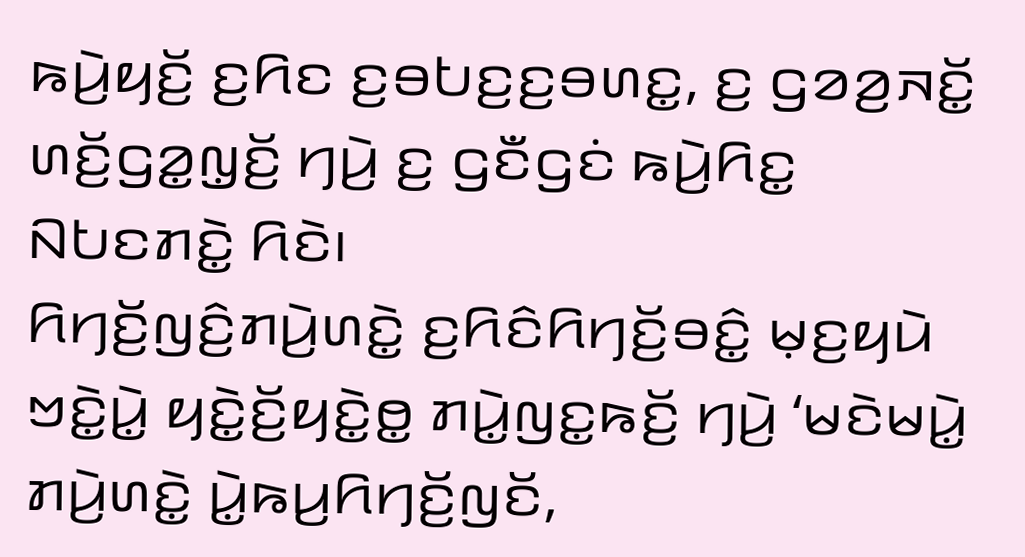ꤒꤣꤧ꤬ꤟꤢꤩ꤬ ꤢ꤬ꤖꤢ ꤢ꤬ꤋꤝꤢ꤬ꤢ꤬ꤋꤛꤢ꤭, ꤢ꤬ ꤞꤤꤤ꤬ꤏꤢꤩ꤭ ꤛꤢꤩ꤬ꤞꤤ꤭ꤜ꤫ꤢꤩ꤬ ꤚꤣꤧ꤬ ꤢ꤬ ꤞꤢꤪꤞꤢꤦ ꤒꤣꤧ꤬ꤖꤢ꤭ ꤡꤝꤢꤊꤢꤧ꤭ ꤖꤢꤧ꤯
ꤖꤚꤢꤩ꤬ꤜꤢꤨ꤬ꤊꤣꤧ꤬ꤛꤢꤧ꤭ ꤢ꤬ꤖꤢꤨꤖꤚꤢꤩ꤬ꤋꤢꤨ꤭ ꤗ꤫ꤢ꤬ꤟꤣꤧ ꤠꤢꤧ꤭ꤣꤧ꤭ ꤟꤢꤧ꤭ꤢꤩ꤬ꤟꤢꤧ꤭ꤥ꤭ ꤊꤣꤧ꤭ꤜꤢ꤭ꤒꤢꤩ꤬ ꤚꤣꤧ꤬ ‘ꤗꤢꤧꤗꤣꤧ꤭ ꤊꤣꤧ꤬ꤛꤢꤧ꤭ ꤣꤧ꤭ꤒꤣ꤬ꤖꤚꤢꤩ꤬ꤜꤢꤩ,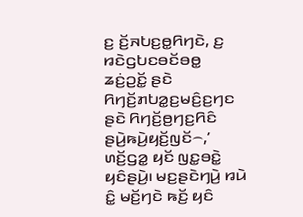ꤢ꤬ ꤢꤩ꤬ꤏꤝꤢ꤬ꤥ꤭ꤖꤚꤢꤧ, ꤢ꤬ ꤙꤢꤧꤞꤝꤢꤋꤢꤩꤋꤥ꤭ ꤘꤢꤦ꤬ꤑꤢꤩ꤭ ꤔꤢꤧ ꤖꤚꤢꤩ꤬ꤊꤝꤤ꤭ꤢ꤬ꤗꤢꤨ꤬ꤢ꤬ꤚꤢ ꤔꤢꤧ ꤖꤚꤢꤩ꤬ꤥ꤬ꤚꤢ꤬ꤖꤢꤨ ꤔꤣꤧ꤬ꤒꤣꤧ꤬ꤟꤢꤩ꤬ꤜꤢꤩ꤮,’ ꤛꤢꤩ꤬ꤞꤤ꤭ ꤟꤢꤩ ꤜꤢ꤭ꤋꤢꤧ꤭ ꤟꤢꤨꤔꤣꤧ꤬꤯ ꤗꤢ꤬ꤔꤢꤧꤚꤣꤧ꤬ ꤙꤣꤧ ꤢꤨ꤭ ꤗꤢꤩ꤬ꤚꤢꤧ ꤒꤢꤩ꤬ ꤟꤢꤨ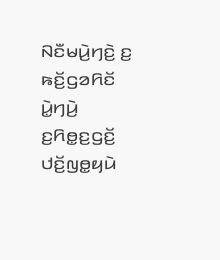ꤡꤢꤪꤗꤣꤧ꤬ꤚꤢꤧ꤬ ꤢ꤬ ꤒꤢꤩ꤬ꤞꤤꤖꤢꤩ ꤣꤧ꤭ꤚꤣꤧ꤬ ꤢ꤬ꤖꤥ꤭ꤢ꤬ꤞꤢꤩ꤬ ꤓꤢꤩ꤬ꤜꤥ꤭ꤟꤣꤧ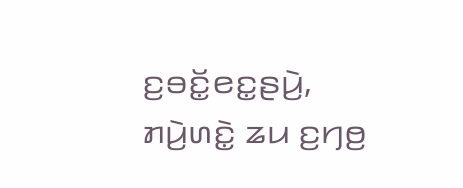ꤢ꤬ꤋꤢꤩ꤭ꤕꤢ꤭ꤔꤣꤧ꤬, ꤊꤣꤧ꤬ꤛꤢꤧ꤭ ꤘꤣ ꤢ꤬ꤚꤥ꤬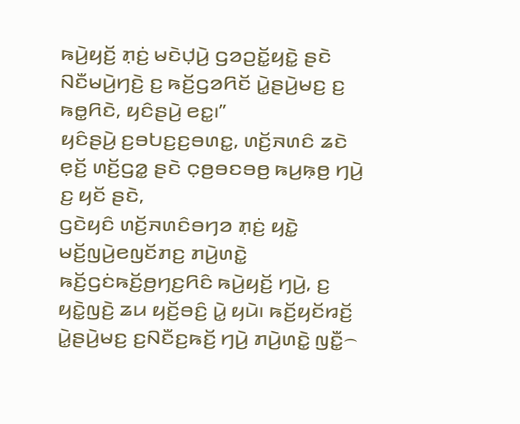ꤒꤣꤧ꤬ꤟꤢꤩ꤬ ꤊ꤫ꤢꤦ꤬ ꤗꤢꤧꤓ꤫ꤣꤧ꤬ ꤞꤤꤑꤢꤩ꤭ꤟꤢꤧ꤭ ꤔꤢꤧ ꤡꤢꤪꤗꤣꤧ꤬ꤚꤢꤧ꤬ ꤢ꤬ ꤒꤢꤩ꤬ꤞꤤꤖꤢꤩ ꤣꤧ꤭ꤔꤣꤧ꤬ꤗꤢ꤬ ꤢ꤬ ꤒꤥ꤭ꤖꤢꤧ, ꤟꤢꤨꤔꤣꤧ꤬ ꤕꤢ꤭꤯”
ꤟꤢꤨꤔꤣꤧ꤬ ꤢ꤬ꤋꤝꤢ꤬ꤢ꤬ꤋꤛꤢ꤭, ꤛꤢꤩ꤬ꤏꤛꤢꤨ ꤘꤢꤧ ꤕ꤫ꤢꤩ꤬ ꤛꤢꤩ꤬ꤞꤤ꤭ ꤔꤢꤧ ꤍ꤫ꤥ꤬ꤋꤢꤋꤥ꤬ ꤒꤣ꤬ꤒ꤫ꤥ꤬ ꤚꤣꤧ꤬ ꤢ꤬ ꤟꤢꤩ ꤔꤢꤧ,
ꤞꤢꤧꤟꤢꤨ ꤛꤢꤩ꤬ꤏꤛꤢꤨꤋꤚꤤ ꤊ꤫ꤢꤦ꤬ ꤟꤢꤧ꤭ ꤗꤢꤩ꤬ꤜꤣꤧ꤬ꤕꤜꤢꤩꤊꤢ꤬ ꤊꤣꤧ꤬ꤛꤢꤧ꤭ ꤒꤢꤩ꤬ꤞꤢꤦꤒꤢꤩ꤬ꤥ꤬ꤚꤢ꤬ꤖꤢꤨ ꤒꤣꤧ꤬ꤟꤢꤩ꤬ ꤚꤣꤧ꤬, ꤢ꤬ ꤟꤢꤧ꤭ꤜꤢꤧ꤬ ꤘꤣ ꤟꤢꤩ꤬ꤋꤢꤨ꤬ ꤣꤧ꤭ ꤟꤣꤧ꤯ ꤒꤢꤩ꤬ꤟꤢꤩꤙꤢꤩ꤬ ꤣꤧ꤭ꤔꤣꤧ꤬ꤗꤢ꤬ ꤢ꤬ꤡꤢꤪꤢ꤬ꤒꤢꤩ꤬ ꤚꤣꤧ꤬ ꤊꤣꤧ꤬ꤛꤢꤧ꤭ ꤜꤢꤪ꤭꤮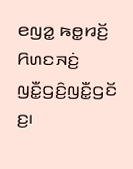ꤕꤜꤤ꤭ ꤒꤥ꤭ꤙꤢꤩ꤬ ꤖꤛꤢꤏꤢꤦ꤬ ꤜꤢꤪ꤭ꤞꤢꤨ꤬ꤜꤢꤪ꤭ꤞꤢꤩ ꤢ꤬꤯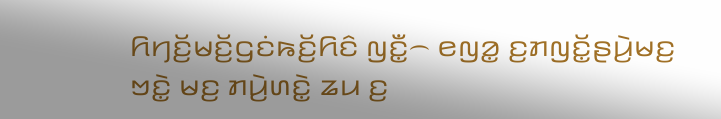ꤖꤚꤢꤩ꤬ꤗꤢꤩ꤬ꤞꤢꤦꤒꤢꤩ꤬ꤖꤢꤨ ꤜꤢꤪ꤭꤮ ꤕꤜꤤ꤭ ꤢ꤬ꤊꤜꤢꤩ꤭ꤔꤣꤧ꤬ꤗꤢ꤬ ꤠꤢꤧ꤭ ꤗꤢ꤬ ꤊꤣꤧ꤬ꤛꤢꤧ꤭ ꤘꤣ ꤢ꤬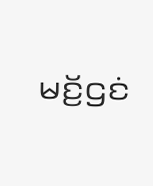ꤗꤢꤩ꤬ꤞꤢꤦ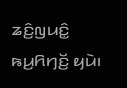ꤘꤢꤨ꤬ꤜꤣꤢꤨ꤭ ꤒꤣ꤬ꤖꤚꤢꤩ꤬ ꤟꤣꤧ꤯